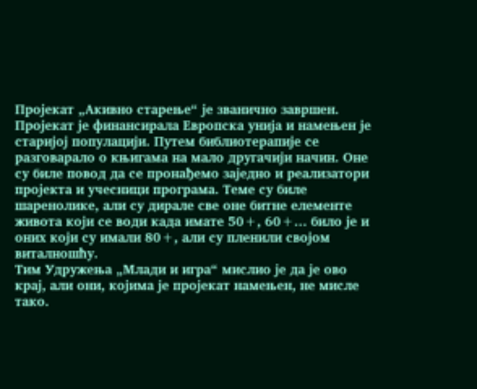Пројекат „Акивно старење“ је званично завршен. Пројекат је финансирала Европска унија и намењен је старијој популацији. Путем библиотерапије се разговарало о књигама на мало другачији начин. Оне су биле повод да се пронађемо заједно и реализатори пројекта и учесници програма. Теме су биле шаренолике, али су дирале све оне битне елементе живота који се води када имате 50+, 60+… било је и оних који су имали 80+, али су пленили својом виталношћу.
Тим Удружења „Млади и игра“ мислио је да је ово крај, али они, којима је пројекат намењен, не мисле тако.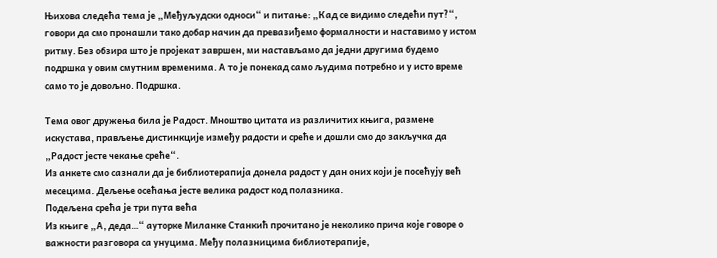Њихова следећа тема је „Међуљудски односи“ и питање: „Кад се видимо следећи пут?“, говори да смо пронашли тако добар начин да превазиђемо формалности и наставимо у истом ритму. Без обзира што је пројекат завршен, ми настављамо да једни другима будемо подршка у овим смутним временима. А то је понекад само људима потребно и у исто време само то је довољно. Подршка.

Тема овог дружења била је Радост. Мноштво цитата из различитих књига, размене искустава, прављење дистинкције између радости и среће и дошли смо до закључка да „Радост јесте чекање среће“.
Из анкете смо сазнали да је библиотерапија донела радост у дан оних који је посећују већ месецима. Дељење осећања јесте велика радост код полазника.
Подељена срећа је три пута већа
Из књиге „А, деда…“ ауторке Миланке Станкић прочитано је неколико прича које говоре о важности разговора са унуцима. Међу полазницима библиотерапије,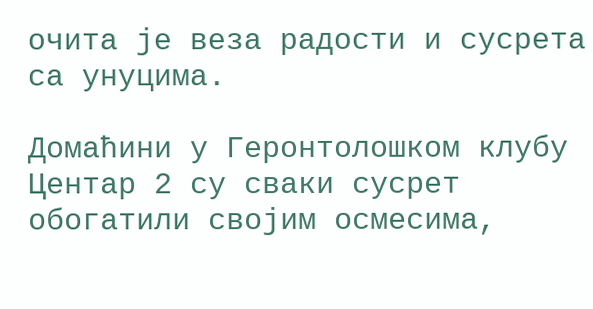очита је веза радости и сусрета са унуцима.

Домаћини у Геронтолошком клубу Центар 2 су сваки сусрет обогатили својим осмесима,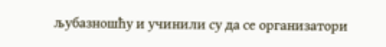љубазношћу и учинили су да се организатори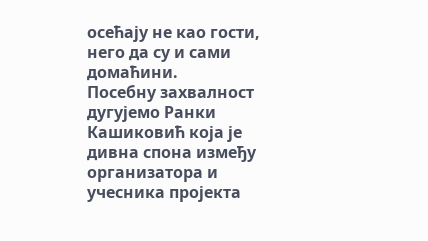осећају не као гости, него да су и сами домаћини.
Посебну захвалност дугујемо Ранки Кашиковић која је дивна спона између организатора и учесника пројекта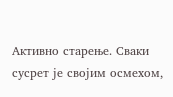Активно старење. Сваки сусрет је својим осмехом,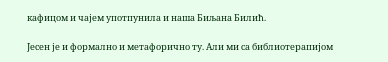кафицом и чајем употпунила и наша Биљана Билић.

Јесен је и формално и метафорично ту. Али ми са библиотерапијом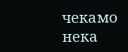чекамо нека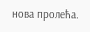нова пролећа.